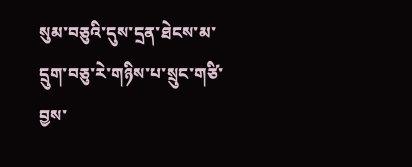སུམ་བཅུའི་དུས་དྲན་ཐེངས་མ་དྲུག་བཅུ་རེ་གཉིས་པ་སྲུང་གཙི་བྱས་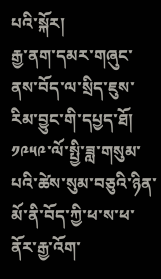པའི་སྐོར།
རྒྱ་ནག་དམར་གཞུང་ནས་བོད་ལ་སྲིད་ཇུས་རིམ་བྱུང་གི་དཔྱད་ཐོ།
༡༩༥༩་ལོ་སྤྱི་ཟླ་གསུམ་པའི་ཚེས་སུམ་བཅུའི་ཉིན་མོ་ནི་བོད་ཀྱི་ཕ་ས་ཕ་ནོར་རྒྱ་འོག་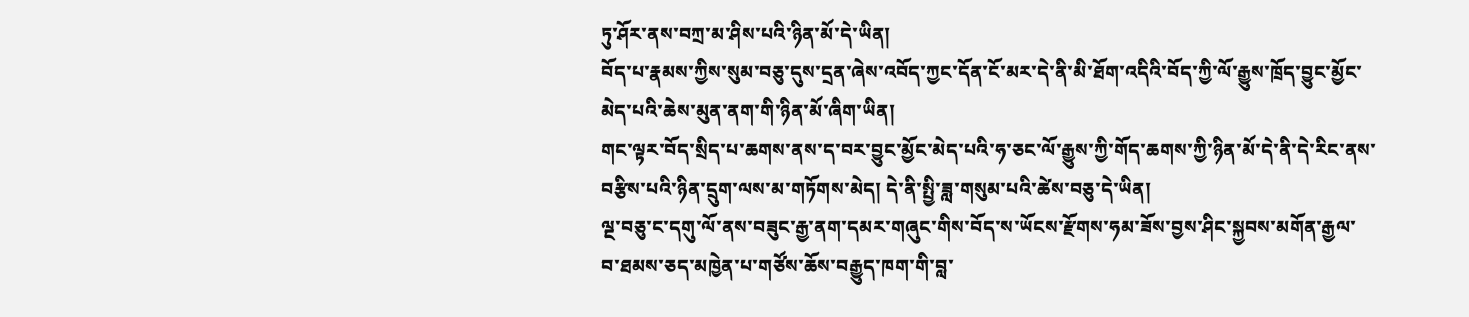ཏུ་ཤོར་ནས་བཀྲ་མ་ཤིས་པའི་ཉིན་མོ་དེ་ཡིན།
བོད་པ་རྣམས་ཀྱིས་སུམ་བཅུ་དུས་དྲན་ཞེས་འབོད་ཀྱང་དོན་ངོ་མར་དེ་ནི་མི་ཐོག་འདིའི་བོད་ཀྱི་ལོ་རྒྱུས་ཁྲོད་བྱུང་མྱོང་མེད་པའི་ཆེས་མུན་ནག་གི་ཉིན་མོ་ཞིག་ཡིན།
གང་ལྟར་བོད་སྲིད་པ་ཆགས་ནས་ད་བར་བྱུང་མྱོང་མེད་པའི་ཧ་ཅང་ལོ་རྒྱུས་ཀྱི་གོད་ཆགས་ཀྱི་ཉིན་མོ་དེ་ནི་དེ་རིང་ནས་བརྩིས་པའི་ཉིན་དྲུག་ལས་མ་གཏོགས་མེད། དེ་ནི་སྤྱི་ཟླ་གསུམ་པའི་ཚེས་བཅུ་དེ་ཡིན།
ལྔ་བཅུ་ང་དགུ་ལོ་ནས་བཟུང་རྒྱ་ནག་དམར་གཞུང་གིས་བོད་ས་ཡོངས་རྫོགས་ཧམ་ཟོས་བྱས་ཤིང་སྐྱབས་མགོན་རྒྱལ་བ་ཐམས་ཅད་མཁྱེན་པ་གཙོས་ཆོས་བརྒྱུད་ཁག་གི་བླ་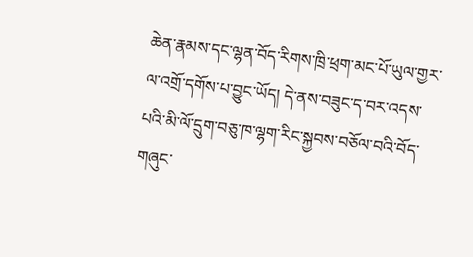ཆེན་རྣམས་དང་ལྷན་བོད་རིགས་ཁྲི་ཕྲག་མང་པོ་ཡུལ་གྱར་ལ་འགྲོ་དགོས་པ་བྱུང་ཡོད། དེ་ནས་བཟུང་ད་བར་འདས་པའི་མི་ལོ་དྲུག་བཅུ་ཁ་ལྷག་རིང་སྐྱབས་བཅོལ་བའི་བོད་གཞུང་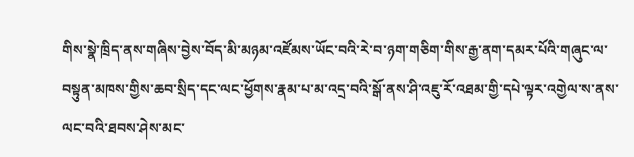གིས་སྣེ་ཁྲིད་ནས་གཞིས་བྱེས་བོད་མི་མཉམ་འཛོམས་ཡོང་བའི་རེ་བ་ཉག་གཅིག་གིས་རྒྱ་ནག་དམར་པོའི་གཞུང་ལ་བསྟུན་མཁས་གྱིས་ཆབ་སྲིད་དང་ལང་ཕྱོགས་རྣམ་པ་མ་འདྲ་བའི་སྒོ་ནས་ཤི་འཇུ་རོ་འཐམ་གྱི་དཔེ་ལྟར་འགྱེལ་ས་ནས་ལང་བའི་ཐབས་ཤེས་མང་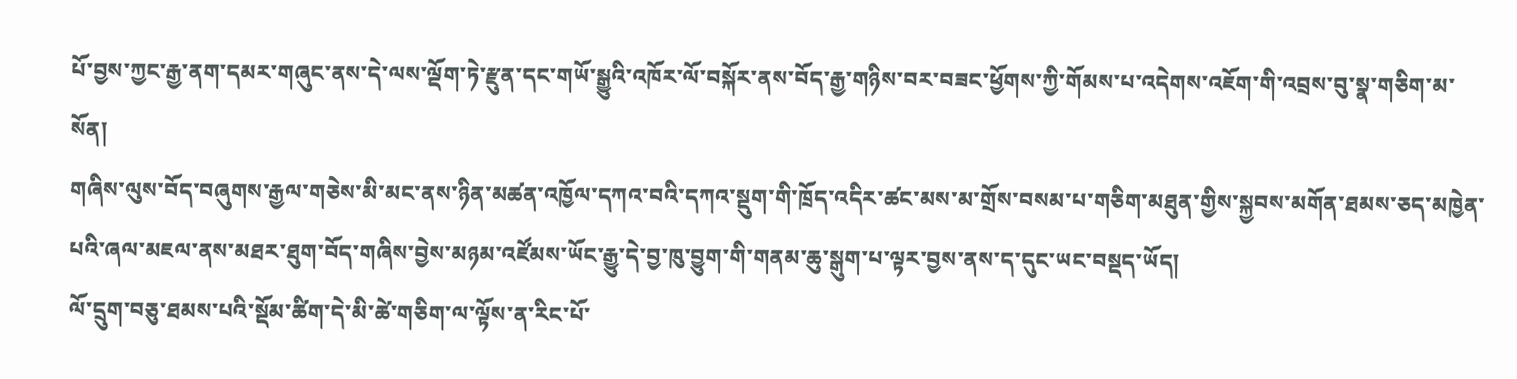པོ་བྱས་ཀྱང་རྒྱ་ནག་དམར་གཞུང་ནས་དེ་ལས་ལྡོག་ཏེ་རྫུན་དང་གཡོ་སྒྱུའི་འཁོར་ལོ་བསྐོར་ནས་བོད་རྒྱ་གཉིས་བར་བཟང་ཕྱོགས་ཀྱི་གོམས་པ་འདེགས་འཇོག་གི་འབྲས་བུ་སྣ་གཅིག་མ་སོན།
གཞིས་ལུས་བོད་བཞུགས་རྒྱལ་གཅེས་མི་མང་ནས་ཉིན་མཚན་འཁྱོལ་དཀའ་བའི་དཀའ་སྡུག་གི་ཁྲོད་འདིར་ཚང་མས་མ་གྲོས་བསམ་པ་གཅིག་མཐུན་གྱིས་སྐྱབས་མགོན་ཐམས་ཅད་མཁྱེན་པའི་ཞལ་མཇལ་ནས་མཐར་ཐུག་བོད་གཞིས་བྱེས་མཉམ་འཛོམས་ཡོང་རྒྱུ་དེ་བྱ་ཁུ་བྱུག་གི་གནམ་ཆུ་སྒུག་པ་ལྟར་བྱས་ནས་ད་དུང་ཡང་བསྡད་ཡོད།
ལོ་དྲུག་བཅུ་ཐམས་པའི་སྡོམ་ཚིག་དེ་མི་ཚེ་གཅིག་ལ་ལྟོས་ན་རིང་པོ་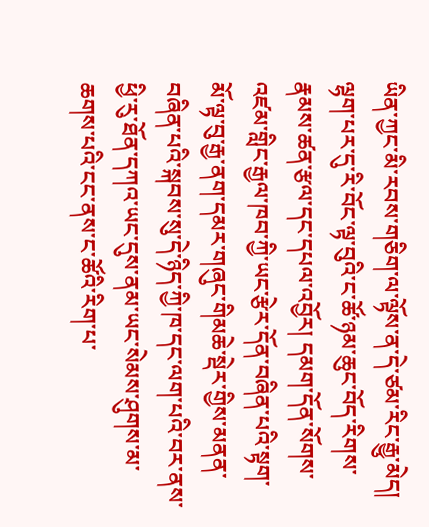ཡིན་ཀྱང་མི་རབས་གཅིག་ལ་ལྟོས་ན་དེ་ཙམ་རིང་རྒྱུ་མེད། ལྷག་པར་དུ་རི་བོང་ལྟ་བུའི་ང་ཚོ་ཉམ་ཆུང་བོད་རིགས་རྣམས་ཚན་རྩལ་དང་དཔལ་འབྱོར། དམག་དོན་སོགས་འཛམ་གླིང་རྒྱལ་ཁབ་ཀྱི་ཡང་རྩེར་དོན་བཞིན་པའི་སྟག་མོ་ལྟ་བུ་རྒྱ་ནག་དམར་གཞུང་གིམཆེ་སྡེར་གྱིས་མནན་བཞིན་པའི་སྐབས་སུ་དེ་ཉིད་ཀྱི་ཁ་དང་ལག་པའི་བར་ནས་ཕྱི་རུ་ཐོན་དཀའ་ཡང་དུས་ནམ་ཡང་སེམས་ཤུགས་མ་ཆགས་པའི་ངང་ནས་ང་ཚོའི་རིག་པ་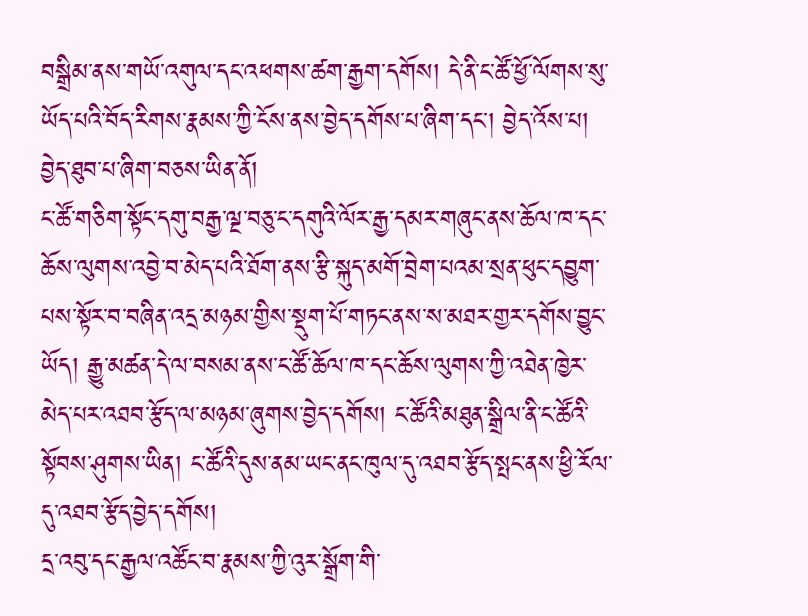བསྒྲིམ་ནས་གཡོ་འགུལ་དང་འཕགས་ཚག་རྒྱག་དགོས། དེ་ནི་ང་ཚོ་ཕྱོ་ལོགས་སུ་ཡོད་པའི་བོད་རིགས་རྣམས་ཀྱི་ངོས་ནས་བྱེད་དགོས་པ་ཞིག་དང་། བྱེད་འོས་པ། བྱེད་ཐུབ་པ་ཞིག་བཅས་ཡིན་ནོ།
ང་ཚོ་གཅིག་སྟོང་དགུ་བརྒྱ་ལྔ་བཅུ་ང་དགུའི་ལོར་རྒྱ་དམར་གཞུང་ནས་ཆོལ་ཁ་དང་ཆོས་ལུགས་འབྱེ་བ་མེད་པའི་ཐོག་ནས་རྩི་སྐུད་མགོ་བྲེག་པའམ་སྲན་ཕུང་དབྱུག་པས་སྟོར་བ་བཞིན་འདྲ་མཉམ་གྱིས་སྡུག་པོ་གཏང་ནས་ས་མཐར་གྱར་དགོས་བྱུང་ཡོད། རྒྱུ་མཚན་དེ་ལ་བསམ་ནས་ང་ཚོ་ཆོལ་ཁ་དང་ཆོས་ལུགས་ཀྱི་འཐེན་ཁྱེར་མེད་པར་འཐབ་རྩོད་ལ་མཉམ་ཞུགས་བྱེད་དགོས། ང་ཚོའི་མཐུན་སྒྲིལ་ནི་ང་ཚོའི་སྟོབས་ཤུགས་ཡིན། ང་ཚོའི་དུས་ནམ་ཡང་ནང་ཁུལ་དུ་འཐབ་རྩོད་སྤང་ནས་ཕྱི་རོལ་དུ་འཐབ་རྩོད་བྱེད་དགོས།
དྲ་འབུ་དང་རྒྱལ་འཚོང་བ་རྣམས་ཀྱི་འུར་སྒྲོག་གི་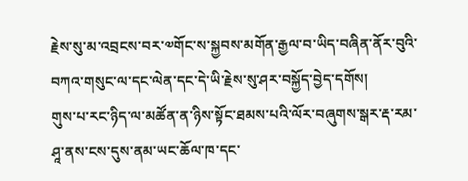རྗེས་སུ་མ་འབྲངས་བར་༧གོང་ས་སྐྱབས་མགོན་རྒྱལ་བ་ཡིད་བཞིན་ནོར་བུའི་བཀའ་གསུང་ལ་དང་ལེན་དང་དེ་ཡི་རྗེས་སུ་ཤར་བསྐྱོད་བྱེད་དགོས།
གུས་པ་རང་ཉིད་ལ་མཚོན་ན་ཉིས་སྟོང་ཐམས་པའི་ལོར་བཞུགས་སྒར་རྡ་རམ་ཤཱ་ནས་ངས་དུས་ནམ་ཡང་ཆོལ་ཁ་དང་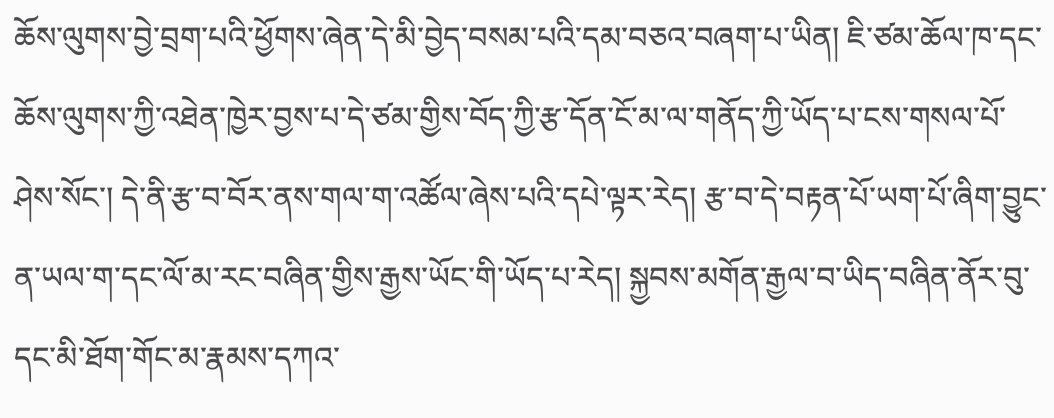ཆོས་ལུགས་བྱེ་བྲག་པའི་ཕྱོགས་ཞེན་དེ་མི་བྱེད་བསམ་པའི་དམ་བཅའ་བཞག་པ་ཡིན། ཇི་ཙམ་ཆོལ་ཁ་དང་ཆོས་ལུགས་ཀྱི་འཐེན་ཁྱེར་བྱས་པ་དེ་ཙམ་གྱིས་བོད་ཀྱི་རྩ་དོན་ངོ་མ་ལ་གནོད་ཀྱི་ཡོད་པ་ངས་གསལ་པོ་ཤེས་སོང་། དེ་ནི་རྩ་བ་བོར་ནས་གལ་ག་འཚོལ་ཞེས་པའི་དཔེ་ལྟར་རེད། རྩ་བ་དེ་བརྟན་པོ་ཡག་པོ་ཞིག་བྱུང་ན་ཡལ་ག་དང་ལོ་མ་རང་བཞིན་གྱིས་རྒྱས་ཡོང་གི་ཡོད་པ་རེད། སྐྱབས་མགོན་རྒྱལ་བ་ཡིད་བཞིན་ནོར་བུ་དང་མི་ཐོག་གོང་མ་རྣམས་དཀའ་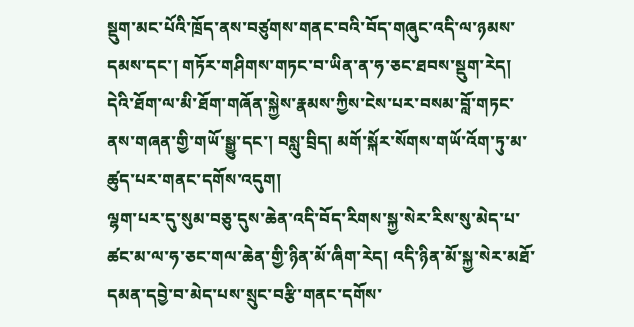སྡུག་མང་པོའི་ཁྲོད་ནས་བཙུགས་གནང་བའི་བོད་གཞུང་འདི་ལ་ཉམས་དམས་དང་། གཏོར་གཤིགས་གཏང་བ་ཡིན་ན་ཧ་ཅང་ཐབས་སྡུག་རེད། དེའི་ཐོག་ལ་མི་ཐོག་གཞོན་སྐྱེས་རྣམས་ཀྱིས་ངེས་པར་བསམ་བློ་གཏང་ནས་གཞན་གྱི་གཡོ་སྒྱུ་དང་། བསླུ་བྲིད། མགོ་སྐོར་སོགས་གཡོ་འོག་ཏུ་མ་ཚུད་པར་གནང་དགོས་འདུག།
ལྷག་པར་དུ་སུམ་བཅུ་དུས་ཆེན་འདི་བོད་རིགས་སྐྱ་སེར་རིས་སུ་མེད་པ་ཚང་མ་ལ་ཧ་ཅང་གལ་ཆེན་གྱི་ཉིན་མོ་ཞིག་རེད། འདི་ཉིན་མོ་སྐྱ་སེར་མཐོ་དམན་དབྱེ་བ་མེད་པས་སྲུང་བརྩི་གནང་དགོས་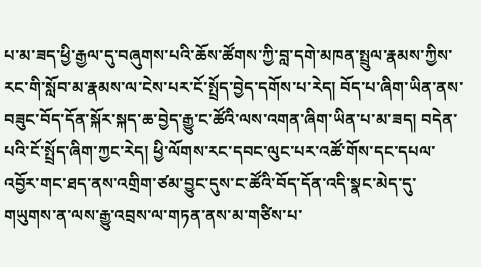པ་མ་ཟད་ཕྱི་རྒྱལ་དུ་བཞུགས་པའི་ཆོས་ཚོགས་ཀྱི་བླ་དགེ་མཁན་སྤྲུལ་རྣམས་ཀྱིས་རང་གི་སློབ་མ་རྣམས་ལ་ངེས་པར་ངོ་སྤྲོད་བྱེད་དགོས་པ་རེད། བོད་པ་ཞིག་ཡིན་ནས་བཟུང་བོད་དོན་སྐོར་སྐད་ཆ་བྱེད་རྒྱུ་ང་ཚོའི་ལས་འགན་ཞིག་ཡིན་པ་མ་ཟད། བདེན་པའི་ངོ་སྤྲོད་ཞིག་ཀྱང་རེད། ཕྱི་ལོགས་རང་དབང་ལུང་པར་འཚོ་གོས་དང་དཔལ་འབྱོར་གང་ཐད་ནས་འགྲིག་ཙམ་བྱུང་དུས་ང་ཚོའི་བོད་དོན་འདི་སྣང་མེད་དུ་གཡུགས་ན་ལས་རྒྱུ་འབྲས་ལ་གཏན་ནས་མ་གཙིས་པ་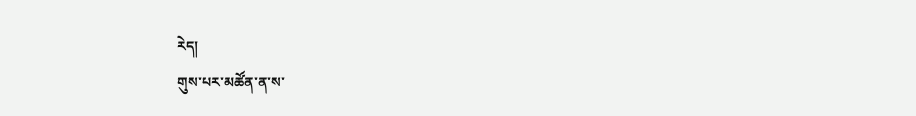རེད།
གུས་པར་མཚོན་ན་ས་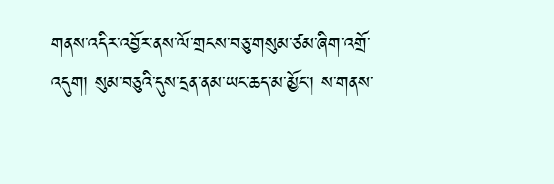གནས་འདིར་འབྱོར་ནས་ལོ་གྲངས་བཅུ་གསུམ་ཙམ་ཞིག་འགྲོ་འདུག། སུམ་བཅུའི་དུས་དྲན་ནམ་ཡང་ཆད་མ་མྱོང་། ས་གནས་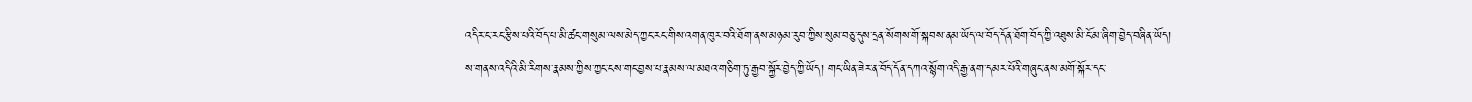འདིར་ང་རང་རྩིས་པའི་བོད་པ་མི་ཚང་གསུམ་ལས་མེད་ཀྱང་རང་གིས་འགན་ཁུར་བའི་ཐོག་ནས་མཉམ་རུབ་ཀྱིས་སུམ་བཅུ་དུས་དྲན་སོགས་གོ་སྐབས་ནམ་ཡོད་ལ་བོད་དོན་ཐོག་བོད་ཀྱི་འཐུས་མི་ངོ་མ་ཞིག་བྱེད་བཞིན་ཡོད།
ས་གནས་འདིའི་མི་རིགས་རྣམས་ཀྱིས་ཀྱང་ངས་གང་བྱས་པ་རྣམས་ལ་མཐའ་གཅིག་ཏུ་རྒྱབ་སྐྱོར་བྱེད་ཀྱི་ཡོད། གང་ཡིན་ཟེར་ན་བོད་དོན་དཀའ་སྙོག་འདི་རྒྱ་ནག་དམར་པོའི་གཞུང་ནས་མགོ་སྐོར་དང་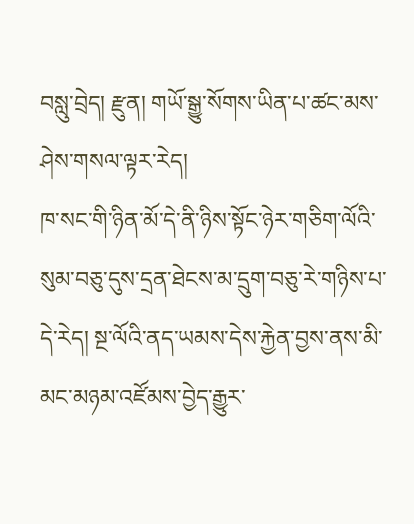བསླུ་བྲེད། རྫུན། གཡོ་སྒྱུ་སོགས་ཡིན་པ་ཚང་མས་ཤེས་གསལ་ལྟར་རེད།
ཁ་སང་གི་ཉིན་མོ་དེ་ནི་ཉིས་སྟོང་ཉེར་གཅིག་ལོའི་སུམ་བཅུ་དུས་དྲན་ཐེངས་མ་དྲུག་བཅུ་རེ་གཉིས་པ་དེ་རེད། སྔ་ལོའི་ནད་ཡམས་དེས་རྐྱེན་བྱས་ནས་མི་མང་མཉམ་འཛོམས་བྱེད་རྒྱུར་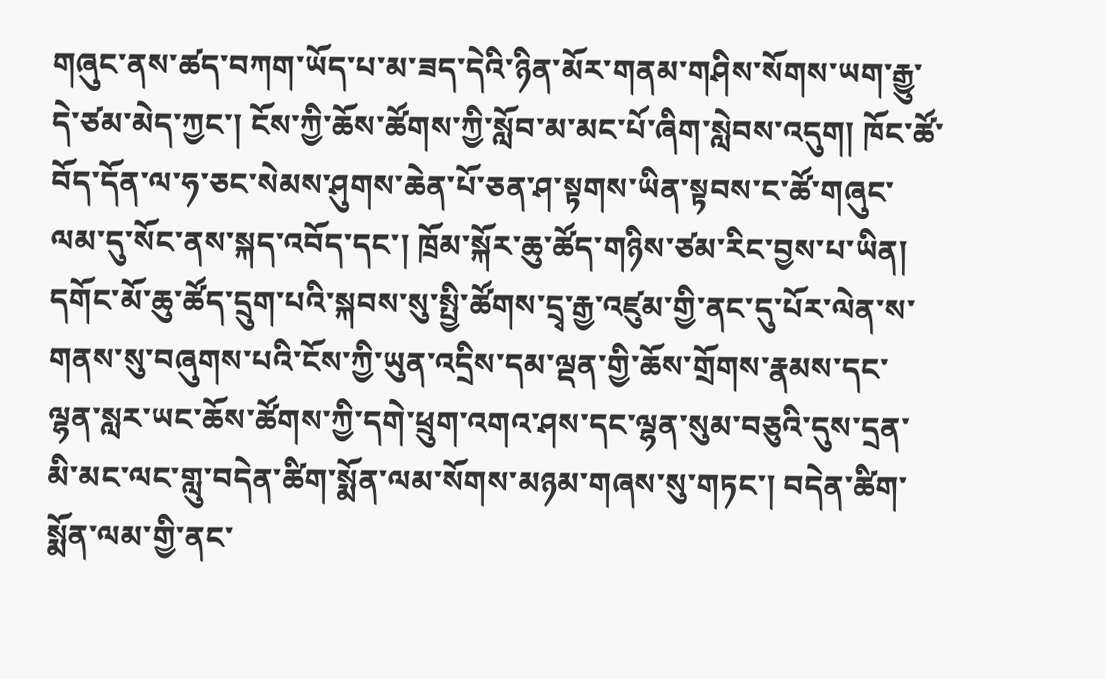གཞུང་ནས་ཚད་བཀག་ཡོད་པ་མ་ཟད་དེའི་ཉིན་མོར་གནམ་གཤིས་སོགས་ཡག་རྒྱུ་དེ་ཙམ་མེད་ཀྱང་། ངོས་ཀྱི་ཆོས་ཚོགས་ཀྱི་སློབ་མ་མང་པོ་ཞིག་སླེབས་འདུག། ཁོང་ཚོ་བོད་དོན་ལ་ཧ་ཅང་སེམས་ཤུགས་ཆེན་པོ་ཅན་ཤ་སྟགས་ཡིན་སྟབས་ང་ཚོ་གཞུང་ལམ་དུ་སོང་ནས་སྐད་འབོད་དང་། ཁྲོམ་སྐོར་ཆུ་ཚོད་གཉིས་ཙམ་རིང་བྱས་པ་ཡིན། དགོང་མོ་ཆུ་ཚོད་དྲུག་པའི་སྐབས་སུ་སྤྱི་ཚོགས་དྲྭ་རྒྱ་འཛུམ་གྱི་ནང་དུ་པོར་ལེན་ས་གནས་སུ་བཞུགས་པའི་ངོས་ཀྱི་ཡུན་འདྲིས་དམ་ལྡན་གྱི་ཆོས་གྲོགས་རྣམས་དང་ལྷན་སླར་ཡང་ཆོས་ཚོགས་ཀྱི་དགེ་ཕྲུག་འགའ་ཤས་དང་ལྷན་སུམ་བཅུའི་དུས་དྲན་མི་མང་ལང་གླུ་བདེན་ཚིག་སྨོན་ལམ་སོགས་མཉམ་གཞས་སུ་གཏང་། བདེན་ཚིག་སྨོན་ལམ་གྱི་ནང་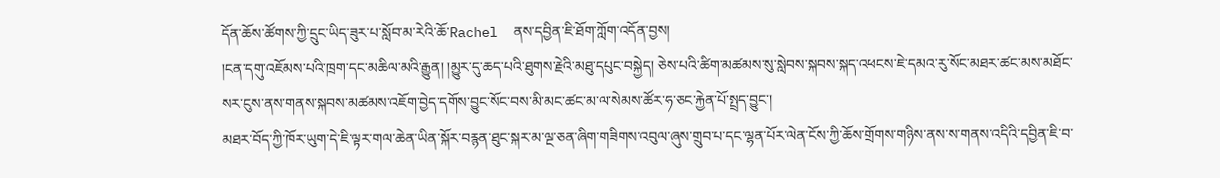དོན་ཆོས་ཚོགས་ཀྱི་དྲུང་ཡིད་ཟུར་པ་སློབ་མ་རེའི་ཆོ་Rachel  ནས་དབྱིན་ཇི་ཐོག་ཀློག་འདོན་བྱས།
།ངན་དགུ་འཇོམས་པའི་ཁྲག་དང་མཆིལ་མའི་རྒྱུན། །མྱུར་དུ་ཆད་པའི་ཐུགས་རྗེའི་མཐུ་དཔུང་བསྐྱེད། ཅེས་པའི་ཚིག་མཚམས་སུ་སླེབས་སྐབས་སྐད་འཕངས་ཇེ་དམའ་རུ་སོང་མཐར་ཚང་མས་མཐོང་སར་ངུས་ནས་གནས་སྐབས་མཚམས་འཇོག་བྱེད་དགོས་བྱུང་སོང་བས་མི་མང་ཚང་མ་ལ་སེམས་ཚོར་ཧ་ཅང་རྐྱེན་པོ་སྤྲད་བྱུང་།
མཐར་བོད་ཀྱི་ཁོར་ཡུག་དེ་ཇི་ལྟར་གལ་ཆེན་ཡིན་སྐོར་བརྙན་ཐུང་སྐར་མ་ལྔ་ཅན་ཞིག་གཟིགས་འབུལ་ཞུས་གྲུབ་པ་དང་ལྷན་པོར་ལེན་ངོས་ཀྱི་ཆོས་གྲོགས་གཉིས་ནས་ས་གནས་འདིའི་དབྱིན་ཇི་བ་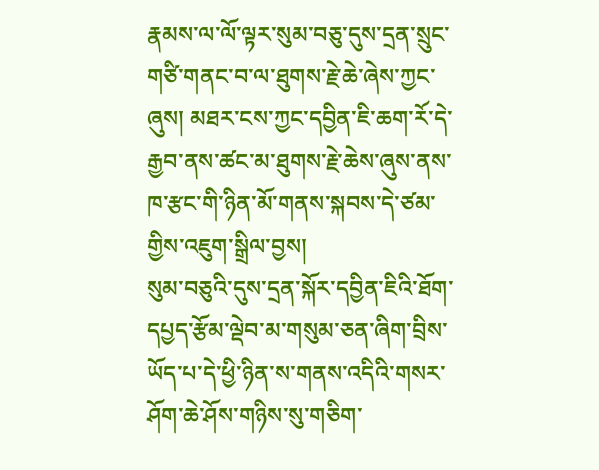རྣམས་ལ་ལོ་ལྟར་སུམ་བཅུ་དུས་དྲན་སྲུང་གཙི་གནང་བ་ལ་ཐུགས་རྗེ་ཆེ་ཞེས་ཀྱང་ཞུས། མཐར་ངས་ཀྱང་དབྱིན་ཇི་ཆག་རོ་དེ་རྒྱབ་ནས་ཚང་མ་ཐུགས་རྗེ་ཆེས་ཞུས་ནས་ཁ་རྩང་གི་ཉིན་མོ་གནས་སྐབས་དེ་ཙམ་གྱིས་འཇུག་སྒྲིལ་བྱས།
སུམ་བཅུའི་དུས་དྲན་སྐོར་དབྱིན་ཇིའི་ཐོག་དཔྱད་རྩོམ་ལྡེབ་མ་གསུམ་ཅན་ཞིག་བྲིས་ཡོད་པ་དེ་ཕྱི་ཉིན་ས་གནས་འདིའི་གསར་ཤོག་ཆེ་ཤོས་གཉིས་སུ་གཅིག་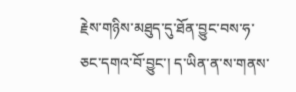རྗེས་གཉིས་མཐུད་དུ་ཐོན་བྱུང་བས་ཧ་ཅང་དགའ་བོ་བྱུང་། ད་ཡིན་ན་ས་གནས་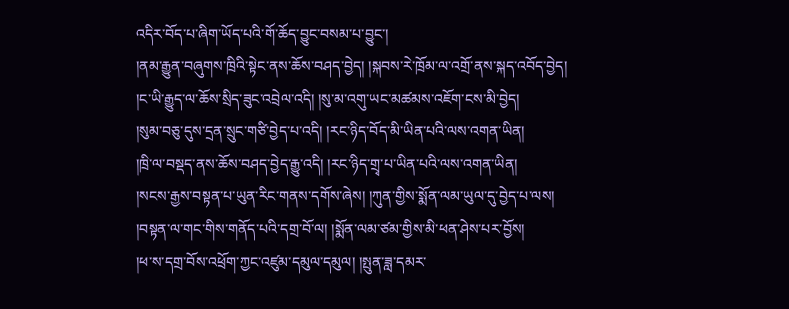འདིར་བོད་པ་ཞིག་ཡོད་པའི་གོ་ཆོད་བྱུང་བསམ་པ་བྱུང་།
།ནམ་རྒྱུན་བཞུགས་ཁྲིའི་སྟེང་ནས་ཆོས་བཤད་བྱེད། །སྐབས་རེ་ཁྲོམ་ལ་འགྲོ་ནས་སྐད་འབོད་བྱེད།
།ང་ཡི་རྒྱུད་ལ་ཆོས་སྲིད་ཟུང་འབྲེལ་འདི། །སུ་མ་འགུ་ཡང་མཚམས་འཇོག་ངས་མི་བྱེད།
།སུམ་བཅུ་དུས་དྲན་སྲུང་གཙི་བྱེད་པ་འདི། །རང་ཉིད་བོད་མི་ཡིན་པའི་ལས་འགན་ཡིན།
།ཁྲི་ལ་བསྡད་ནས་ཆོས་བཤད་བྱེད་རྒྱུ་འདི། །རང་ཉིད་གྲྭ་པ་ཡིན་པའི་ལས་འགན་ཡིན།
།སངས་རྒྱས་བསྟན་པ་ཡུན་རིང་གནས་དགོས་ཞེས། །ཀུན་གྱིས་སྨོན་ལམ་ཡུལ་དུ་བྱེད་པ་ལས།
།བསྟན་ལ་གང་གིས་གནོད་པའི་དགྲ་བོ་ལ། །སྨོན་ལམ་ཙམ་གྱིས་མི་ཕན་ཤེས་པར་བྱོས།
།ཕ་ས་དགྲ་བོས་འཕྲོག་ཀྱང་འཛུམ་དམུལ་དམུལ། །སྤུན་ཟླ་དམར་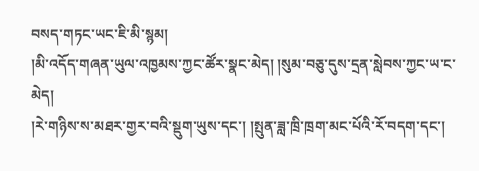བསད་གཏང་ཡང་ཇི་མི་སྙམ།
།མི་འདོད་གཞན་ཡུལ་འཁྱམས་ཀྱང་ཚོར་སྣང་མེད། །སུམ་བཅུ་དུས་དྲན་སླེབས་ཀྱང་ཡ་ང་མེད།
།རེ་གཉིས་ས་མཐར་གྱར་བའི་སྡུག་ཡུས་དང་། །སྤུན་ཟླ་ཁྲི་ཁྲག་མང་པོའི་རོ་བདག་དང་།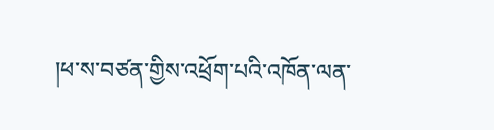།ཕ་ས་བཙན་གྱིས་འཕྲོག་པའི་འཁོན་ལན་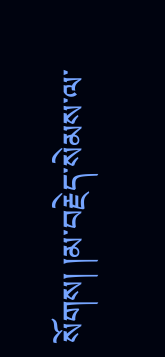སོགས། །མ་བརྗེད་སེམས་ལ་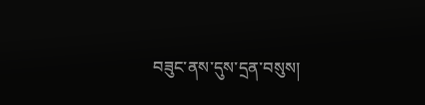བཟུང་ནས་དུས་དྲན་བསུས།